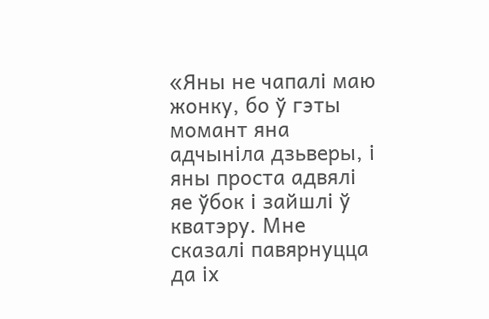«Яны не чапалі маю жонку, бо ў гэты момант яна адчыніла дзьверы, і яны проста адвялі яе ўбок і зайшлі ў кватэру. Мне сказалі павярнуцца да іх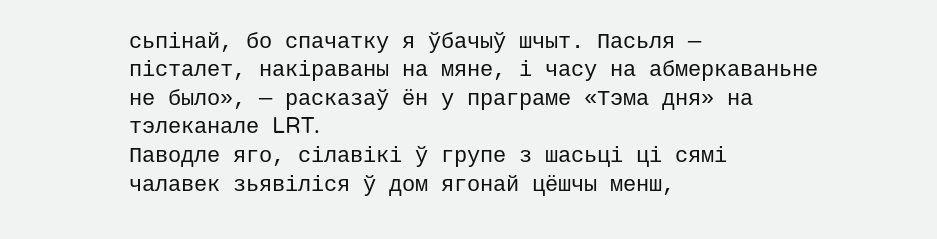сьпінай, бо спачатку я ўбачыў шчыт. Пасьля — пісталет, накіраваны на мяне, і часу на абмеркаваньне не было», — расказаў ён у праграме «Тэма дня» на тэлеканале LRT.
Паводле яго, сілавікі ў групе з шасьці ці сямі чалавек зьявіліся ў дом ягонай цёшчы менш,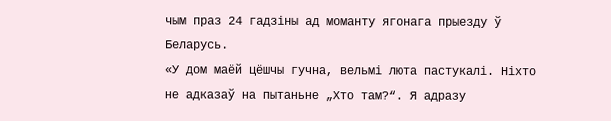чым праз 24 гадзіны ад моманту ягонага прыезду ў Беларусь.
«У дом маёй цёшчы гучна, вельмі люта пастукалі. Ніхто не адказаў на пытаньне „Хто там?“. Я адразу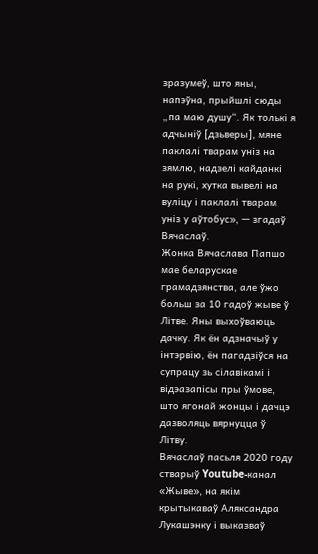зразумеў, што яны, напэўна, прыйшлі сюды „па маю душу“. Як толькі я адчыніў [дзьверы], мяне паклалі тварам уніз на зямлю, надзелі кайданкі на рукі, хутка вывелі на вуліцу і паклалі тварам уніз у аўтобус», — згадаў Вячаслаў.
Жонка Вячаслава Папшо мае беларускае грамадзянства, але ўжо больш за 10 гадоў жыве ў Літве. Яны выхоўваюць дачку. Як ён адзначыў у інтэрвію, ён пагадзіўся на супрацу зь сілавікамі і відэазапісы пры ўмове, што ягонай жонцы і дачцэ дазволяць вярнуцца ў Літву.
Вячаслаў пасьля 2020 году стварыў Youtube-канал «Жыве», на якім крытыкаваў Аляксандра Лукашэнку і выказваў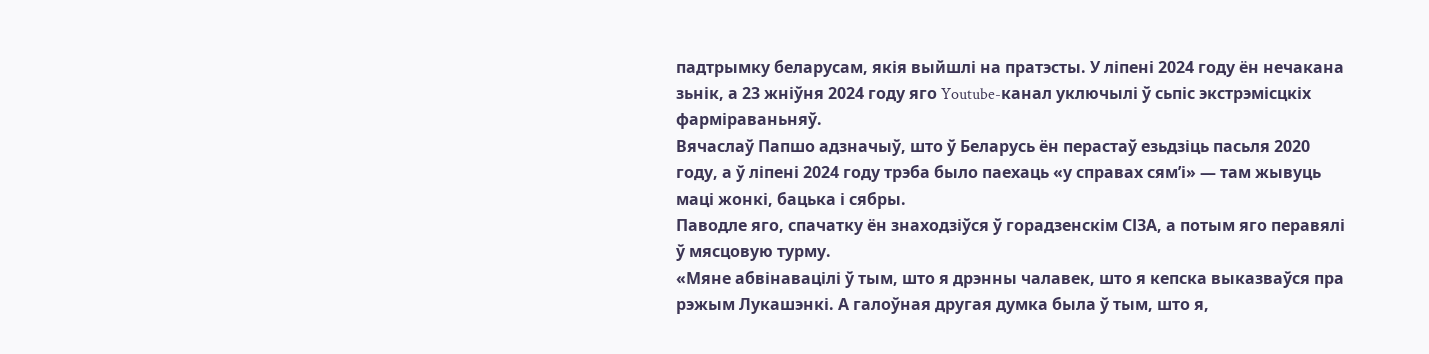падтрымку беларусам, якія выйшлі на пратэсты. У ліпені 2024 году ён нечакана зьнік, а 23 жніўня 2024 году яго Youtube-канал уключылі ў сьпіс экстрэмісцкіх фарміраваньняў.
Вячаслаў Папшо адзначыў, што ў Беларусь ён перастаў езьдзіць пасьля 2020 году, а ў ліпені 2024 году трэба было паехаць «у справах сям’і» — там жывуць маці жонкі, бацька і сябры.
Паводле яго, спачатку ён знаходзіўся ў горадзенскім СІЗА, а потым яго перавялі ў мясцовую турму.
«Мяне абвінавацілі ў тым, што я дрэнны чалавек, што я кепска выказваўся пра рэжым Лукашэнкі. А галоўная другая думка была ў тым, што я,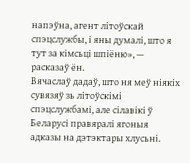напэўна, агент літоўскай спэцслужбы, і яны думалі, што я тут за кімсьці шпіёню», — расказаў ён.
Вячаслаў дадаў, што ня меў ніякіх сувязяў зь літоўскімі спэцслужбамі, але сілавікі ў Беларусі правяралі ягоныя адказы на дэтэктары хлусьні.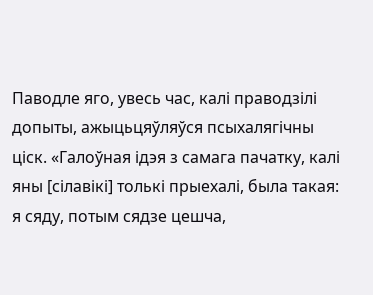Паводле яго, увесь час, калі праводзілі допыты, ажыцьцяўляўся псыхалягічны ціск. «Галоўная ідэя з самага пачатку, калі яны [сілавікі] толькі прыехалі, была такая: я сяду, потым сядзе цешча,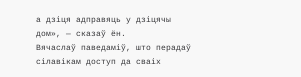а дзіця адправяць у дзіцячы дом», — сказаў ён.
Вячаслаў паведаміў, што перадаў сілавікам доступ да сваіх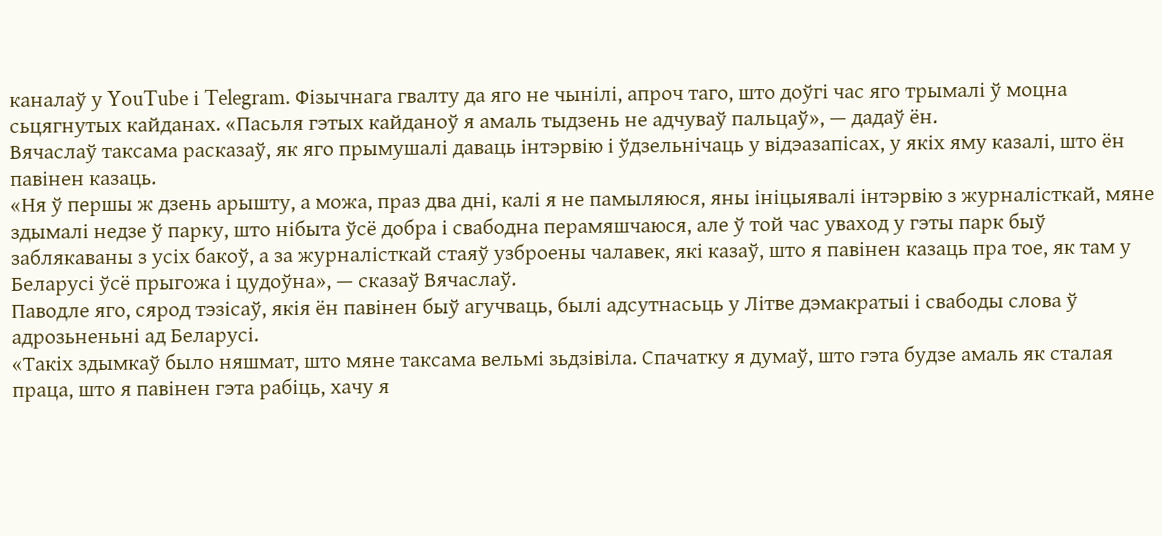каналаў у YouTube і Telegram. Фізычнага гвалту да яго не чынілі, апроч таго, што доўгі час яго трымалі ў моцна сьцягнутых кайданах. «Пасьля гэтых кайданоў я амаль тыдзень не адчуваў пальцаў», — дадаў ён.
Вячаслаў таксама расказаў, як яго прымушалі даваць інтэрвію і ўдзельнічаць у відэазапісах, у якіх яму казалі, што ён павінен казаць.
«Ня ў першы ж дзень арышту, а можа, праз два дні, калі я не памыляюся, яны ініцыявалі інтэрвію з журналісткай, мяне здымалі недзе ў парку, што нібыта ўсё добра і свабодна перамяшчаюся, але ў той час уваход у гэты парк быў заблякаваны з усіх бакоў, а за журналісткай стаяў узброены чалавек, які казаў, што я павінен казаць пра тое, як там у Беларусі ўсё прыгожа і цудоўна», — сказаў Вячаслаў.
Паводле яго, сярод тэзісаў, якія ён павінен быў агучваць, былі адсутнасьць у Літве дэмакратыі і свабоды слова ў адрозьненьні ад Беларусі.
«Такіх здымкаў было няшмат, што мяне таксама вельмі зьдзівіла. Спачатку я думаў, што гэта будзе амаль як сталая праца, што я павінен гэта рабіць, хачу я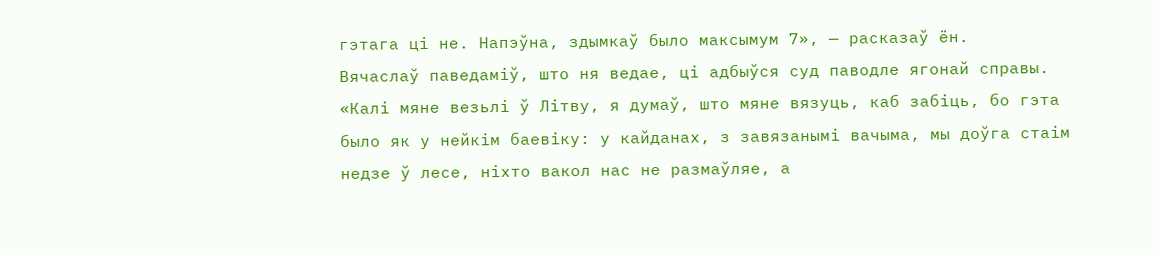гэтага ці не. Напэўна, здымкаў было максымум 7», — расказаў ён.
Вячаслаў паведаміў, што ня ведае, ці адбыўся суд паводле ягонай справы.
«Калі мяне везьлі ў Літву, я думаў, што мяне вязуць, каб забіць, бо гэта было як у нейкім баевіку: у кайданах, з завязанымі вачыма, мы доўга стаім недзе ў лесе, ніхто вакол нас не размаўляе, а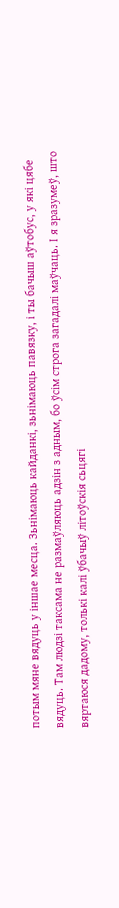потым мяне вядуць у іншае месца. Зьнімаюць кайданкі, зьнімаюць павязку, і ты бачыш аўтобус, у які цябе вядуць. Там людзі таксама не размаўляюць адзін з адным, бо ўсім строга загадалі маўчаць. І я зразумеў, што вяртаюся дадому, толькі калі ўбачыў літоўскія сьцягі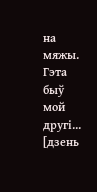на мяжы. Гэта быў мой другі... [дзень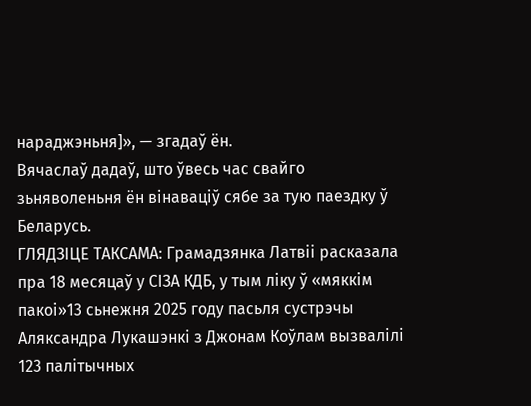нараджэньня]», — згадаў ён.
Вячаслаў дадаў, што ўвесь час свайго зьняволеньня ён вінаваціў сябе за тую паездку ў Беларусь.
ГЛЯДЗІЦЕ ТАКСАМА: Грамадзянка Латвіі расказала пра 18 месяцаў у СІЗА КДБ, у тым ліку ў «мяккім пакоі»13 сьнежня 2025 году пасьля сустрэчы Аляксандра Лукашэнкі з Джонам Коўлам вызвалілі 123 палітычных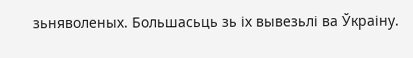зьняволеных. Большасьць зь іх вывезьлі ва Ўкраіну.